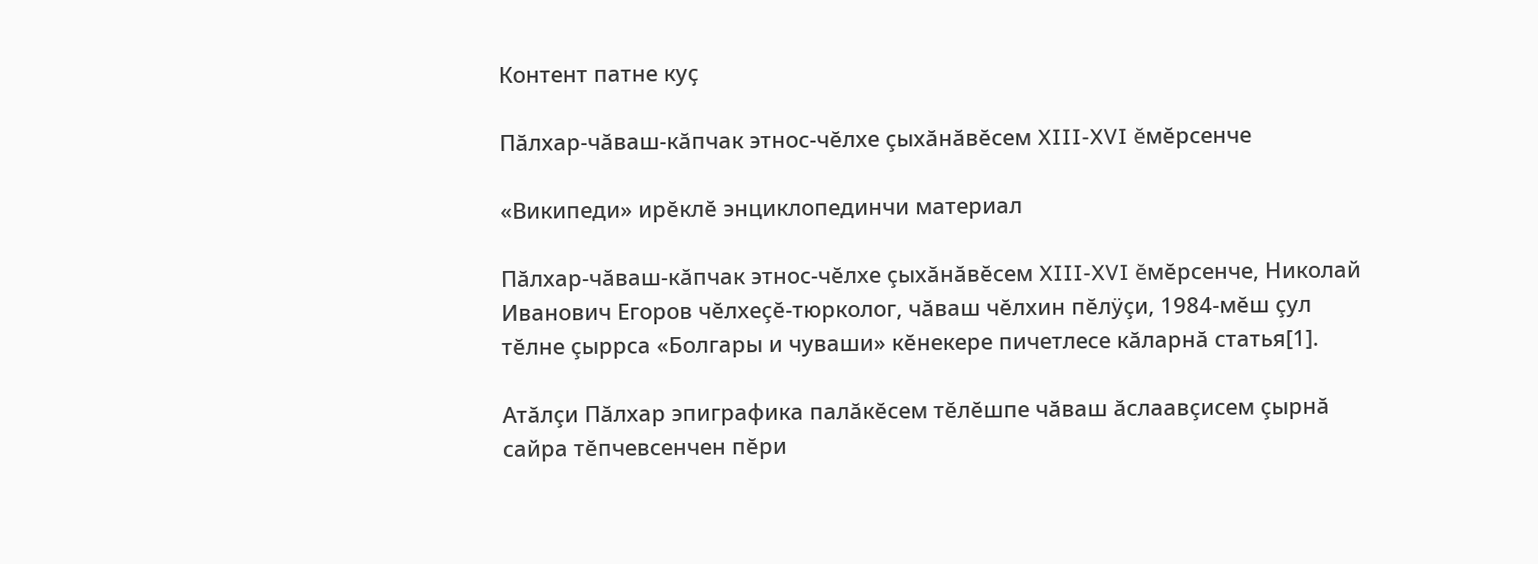Контент патне куҫ

Пăлхар-чăваш-кăпчак этнос-чĕлхе çыхăнăвĕсем XIII-XVI ĕмĕрсенче

«Википеди» ирĕклĕ энциклопединчи материал

Пăлхар-чăваш-кăпчак этнос-чĕлхе çыхăнăвĕсем XIII-XVI ĕмĕрсенче, Николай Иванович Егоров чĕлхеçĕ-тюрколог, чăваш чĕлхин пĕлÿçи, 1984-мĕш çул тĕлне çыррса «Болгары и чуваши» кĕнекере пичетлесе кăларнă статья[1].

Атăлçи Пăлхар эпиграфика палăкĕсем тĕлĕшпе чăваш ăслаавçисем çырнă сайра тĕпчевсенчен пĕри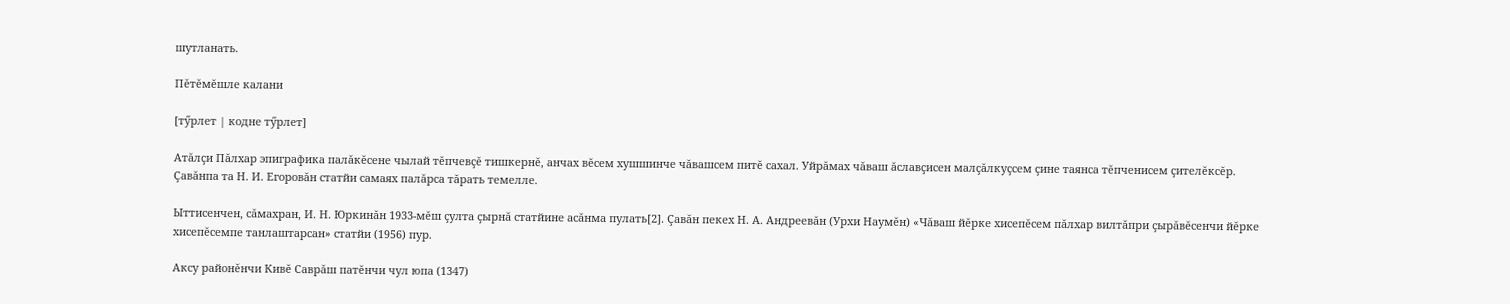шутланать.

Пĕтĕмĕшле калани

[тӳрлет | кодне тӳрлет]

Атăлçи Пăлхар эпиграфика палăкĕсене чылай тĕпчевçĕ тишкернĕ, анчах вĕсем хушшинче чăвашсем питĕ сахал. Уйрăмах чăваш ăславçисен малçăлкуçсем çине таянса тĕпченисем çителĕксĕр. Çавăнпа та Н. И. Егоровăн статйи самаях палăрса тăрать темелле.

Ыттисенчен, сăмахран, И. Н. Юркинăн 1933-мĕш çулта çырнă статйине асăнма пулать[2]. Çавăн пекех Н. А. Андреевăн (Урхи Наумĕн) «Чăваш йĕрке хисепĕсем пăлхар вилтăпри çырăвĕсенчи йĕрке хисепĕсемпе танлаштарсан» статйи (1956) пур.

Аксу районĕнчи Кивĕ Саврăш патĕнчи чул юпа (1347)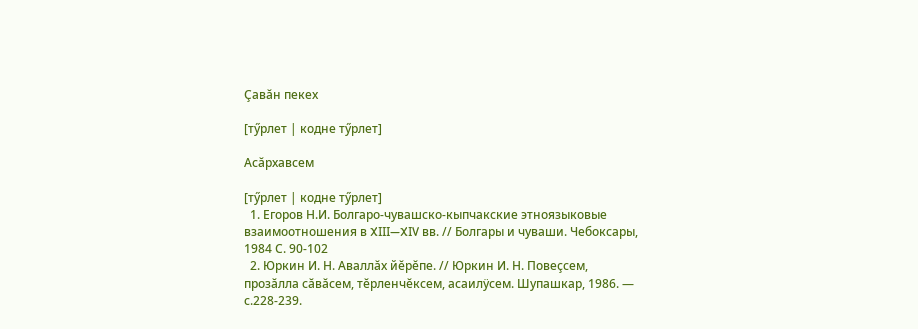Çавăн пекех

[тӳрлет | кодне тӳрлет]

Асăрхавсем

[тӳрлет | кодне тӳрлет]
  1. Егоров Н.И. Болгаро-чувашско-кыпчакские этноязыковые взаимоотношения в XIII—XIV вв. // Болгары и чуваши. Чебоксары, 1984 С. 90-102
  2. Юркин И. Н. Аваллăх йĕрĕпе. // Юркин И. Н. Повеçсем, прозăлла сăвăсем, тĕрленчĕксем, асаилÿсем. Шупашкар, 1986. — с.228-239.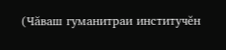(Чăваш гуманитраи институчĕн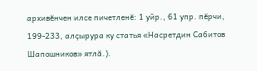архивĕнчен илсе пичетленĕ: 1 уйр., 61 упр. пĕрчи, 199-233, алçырура ку статья «Насретдин Сабитов Шапошников» ятлă.).